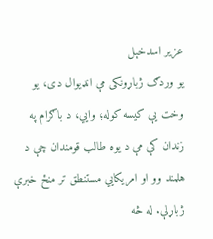عزیر اسدخېل
یو وردګ ژباړونکی مې انډیوال دی، یو وخت یې کیسه کوله؛ وایي، د باګرام په زندان کې مې د یوه طالب قومندان چې د هلمند وو او امریکایي مستنطق تر منځ خبرې ژباړلې. له څه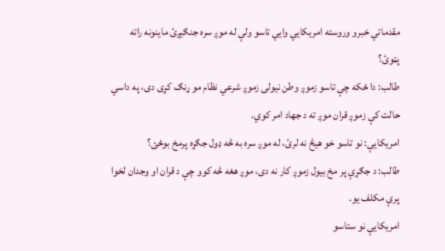مقدماتي خبرو وروسته امریکایي وایي تاسو ولې له موږ سره جنګیږئ ماینونه راته پټوئ؟
طالب: دا ځکه چې تاسو زموږ وطن نیولی زموږ شرعي نظام مو ړنګ کړی دی، په داسي حالت کې زموږ قران موږ ته د جهاد امر کوي.
امریکایې: نو تاسو خو هیڅ نه لرئ، له موږ سره به څه ډول جګړه پرمخ بوځئ؟
طالب: د جګړې پر مخ بیول زموږ کار نه دی، موږ هغه څه کوو چې د قران او وجدان لخوا پرې مکلف یو.
امریکایې نو ستاسو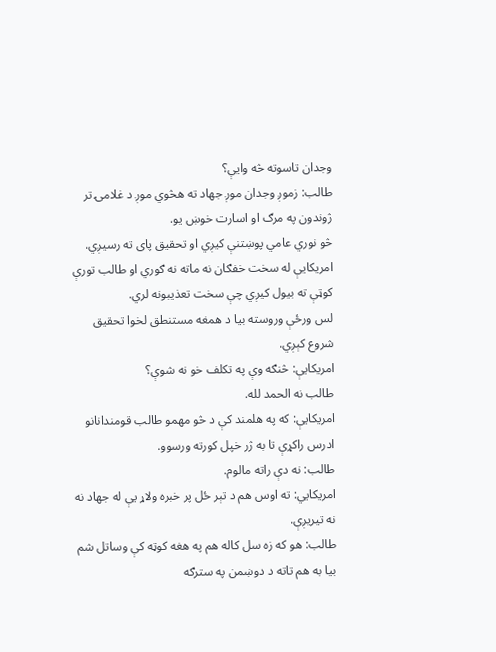وجدان تاسوته څه وایې؟
طالب: زموږ وجدان موږ جهاد ته هڅوي موږ د غلامۍ تر ژوندون په مرګ او اسارت خوښ یو.
څو نوري عامي پوښتنې کیږي او تحقیق پای ته رسیږي. امریکایې له سخت خفګان نه ماته نه ګوري او طالب تورې کوټې ته بیول کیږي چې سخت تعذیبونه لري.
لس ورځې وروسته بیا د همغه مستنطق لخوا تحقیق شروع کېږي.
امریکایې: څنګه وې په تکلف خو نه شوې؟
طالب نه الحمد لله.
امریکایې: که په هلمند کې د څو مهمو طالب قومندانانو ادرس راکړې تا به ژر خپل کورته ورسوو.
طالب: نه دې راته مالوم.
امریکایي: ته اوس هم د تېر ځل پر خبره ولاړ یې له جهاد نه نه تیریږې.
طالب: هو که زه سل کاله هم په هغه کوټه کې وساتل شم بیا به هم تاته د دوښمن په سترګه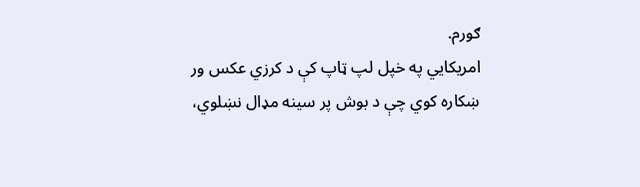ګورم.
امریکایي په خپل لپ ټاپ کې د کرزي عکس ور ښکاره کوي چې د بوش پر سینه مډال نښلوي،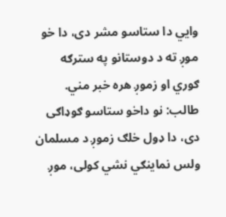وایي دا ستاسو مشر دی، دا خو موږ ته د دوستانو په سترګه ګوري او زموږ هره خبر مني.
طالب: نو داخو ستاسو ګوډاګی دی، دا ډول خلګ زموږ د مسلمان ولس نماینګي نشي کولی، موږ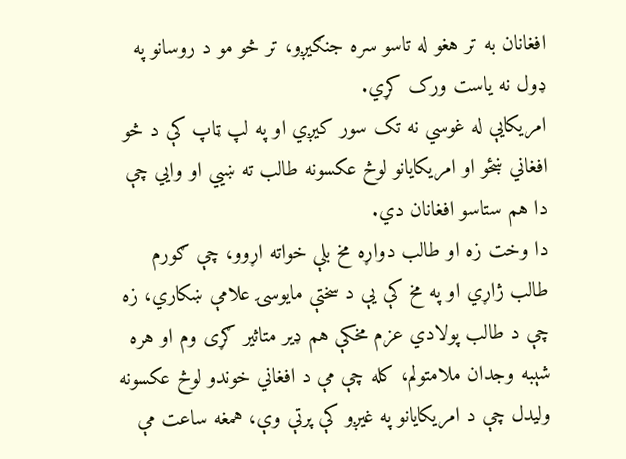افغانان به تر هغو له تاسو سره جنګیږو، تر څو مو د روسانو په ډول نه یاست ورک کړي.
امریکایې له غوسي نه تک سور کیږي او په لپ ټاپ کې د څو افغاني ښځو او امریکایانو لوڅ عکسونه طالب ته ښیي او وایي چې دا هم ستاسو افغانان دي.
دا وخت زه او طالب دواړه مخ بلې خواته اړوو، چې ګورم طالب ژاړي او په مخ کې یې د سختې مایوسۍ علامې ښکاري، زه چې د طالب پولادي عزم مخکې هم ډیر متاثیر ګړی وم او هره شېبه وجدان ملامتولم، کله چې مې د افغاني خوندو لوڅ عکسونه ولیدل چې د امریکایانو په غیږو کې پرتې وې، همغه ساعت مې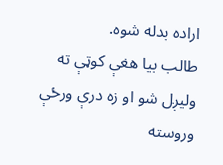اراده بدله شوه.
طالب بیا هغې کوټې ته ولیږل شو او زه درې ورځې وروسته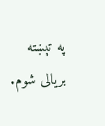په تېښته بریالی شوم.